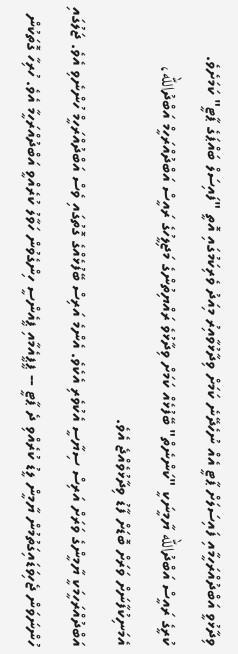ވިދާޅުވީ އަބްދުއްރަހީމާއި ފައިސަލަށް ޕާޓީ އެއް ނުހެދޭނެ ކަމަށް ވިދާޅުވާއިރު މިއަދު ވެރިކަމުގައި އޮތީ "ފައިސަލް ބައްޕަގެ ޕާޓީ" ކަމަށެވެ.
ކުރީގެ ރައީސް އަބްދުالله ޔާމީނަކީ "ކަންނެތް" ބޭފުޅެއް ކަމަށް ވިދާޅުވެ ރައްޔިތުންގެ މަޖިލީހުގެ ރައީސް އަބްދުއްރަހީމް އަބްދުالله، އެމަނިކުފާނަށް ވަރަށް ބޮޑަށް ފާޑު ވިދާޅުވެއްޖެ އެވެ.
އަބްދުއްރަހީމަކީ ޔާމީންގެ ވަރަށް އަރިސް ސިޔާސީ އެކުވެރި އެކެވެ. އެންމެ އަރިސް ބޭފުޅެއްގެ ގޮތުގައި ވެސް އަބްދުއްރަހީމް ހުންނެވި އެވެ. ޖަލުގައި ހުންނަވަން ޖެހިވަޑައިގަތުމުން ޔާމީން ލީޑު ކުރެއްވި ދެ ޕާޓީ -- ޕީޕީއެމާއި ޕީއެންސީ ހިންގެވުން ހަވާލު ކުރެއްވީ އަބްދުއްރަހީމާ އެވެ. ހުރިހާ ގޮތަކުން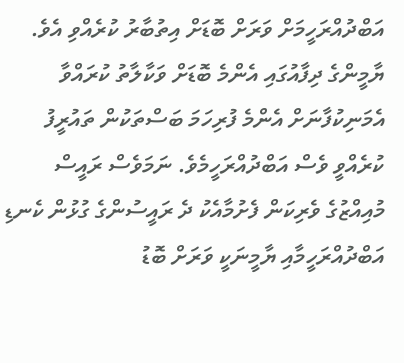އަބްދުއްރަހީމަށް ވަރަށް ބޮޑަށް އިތުބާރު ކުރެއްވި އެވެ.
ޔާމީންގެ ދިފާއުގައި އެންމެ ބޮޑަށް ވަކާލާތު ކުރައްވާ އެމަނިކުފާނަށް އެންމެ ފުރިހަމަ ބަސްތަކުން ތައުރީފު ކުރެއްވީ ވެސް އަބްދުއްރަހީމެވެ. ނަމަވެސް ރައީސް މުއިއްޒުގެ ވެރިކަން ފެށުމާއެކު ދެ ރައީސުންގެ ގުޅުން ކެނޑި އަބްދުއްރަހީމާއި ޔާމީނަކީ ވަރަށް ބޮޑު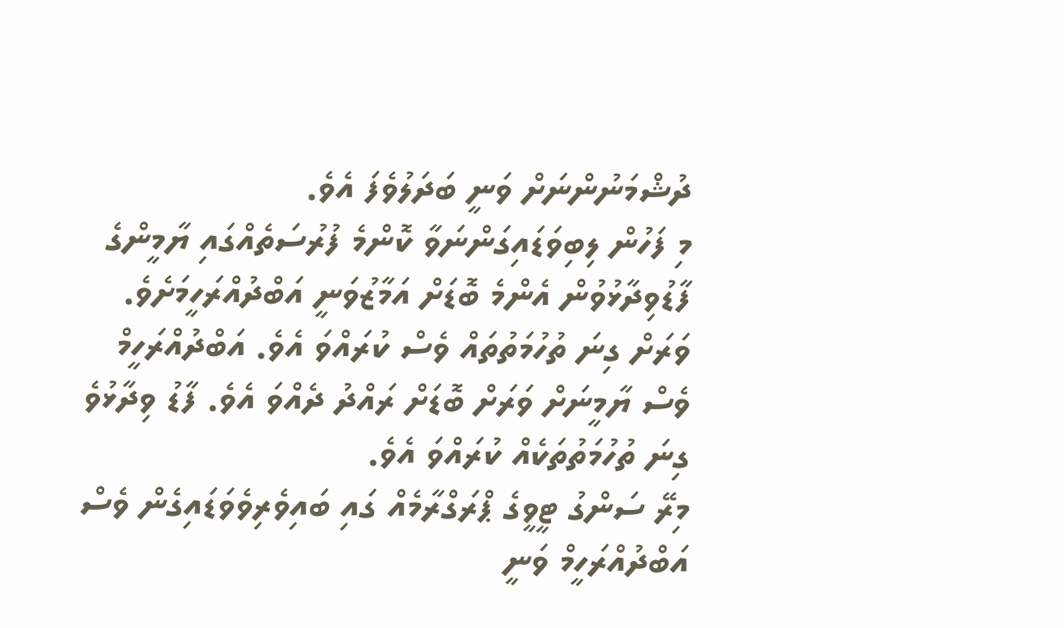ދުޝްމަނުންނަށް ވަނީ ބަދަލުވެފަ އެވެ.
މި ފަހުން ލިބިވަޑައިގަންނަވާ ކޮންމެ ފުރުސަތެއްގައި ޔާމީންގެ ފާޑުވިދާޅުވުން އެންމެ ބޮޑަށް އަމާޒުވަނީ އަބްދުއްރަހީމަށެވެ. ވަރަށް ގިނަ ތުހުމަތުތައް ވެސް ކުރައްވަ އެވެ. އަބްދުއްރަހީމް ވެސް ޔާމީނަށް ވަރަށް ބޮޑަށް ރައްދު ދެއްވަ އެވެ. ފާޑު ވިދާޅުވެ ގިނަ ތުހުމަތުތަކެއް ކުރައްވަ އެވެ.
މިރޭ ސަންގު ޓީވީގެ ޕްރަގްރާމެއް ގައި ބައިވެރިވެވަޑައިގެން ވެސް އަބްދުއްރަހީމް ވަނީ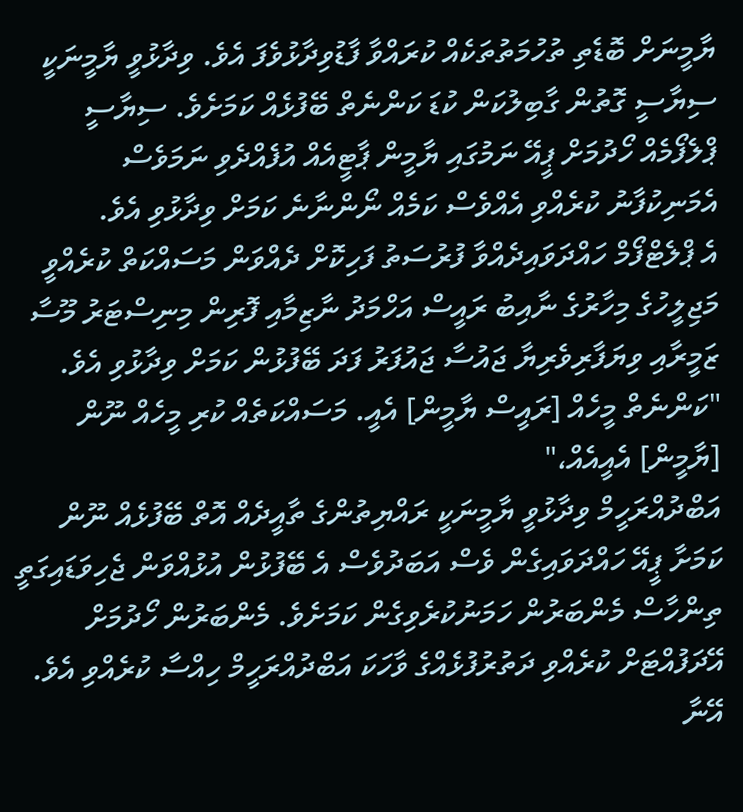ޔާމީނަށް ބޮޑެތި ތުހުމަތުތަކެއް ކުރައްވާ ފާޑުވިދާޅުވެފަ އެވެ. ވިދާޅުވީ ޔާމީނަކީ ސިޔާސީ ގޮތުން ގާބިލުކަން ކުޑަ ކަންނެތް ބޭފުޅެއް ކަމަށެވެ. ސިޔާސީ ޕްލެފޯމެއް ހޯދުމަށް ޕީއޭ ނަމުގައި ޔާމީން ޕާޓީއެއް އުފެއްދެވި ނަމަވެސް އެމަނިކުފާނު ކުރެއްވި އެއްވެސް ކަމެއް ނޯންނާނެ ކަމަށް ވިދާޅުވި އެވެ.
އެ ޕްލެޓްފޯމް ހައްދަވައިދެއްވާ ފުރުސަތު ފަހިކޮށް ދެއްވަން މަސައްކަތް ކުރެއްވީ މަޖިލީހުގެ މިހާރުގެ ނާއިބު ރައީސް އަހްމަދު ނާޒިމާއި ފޮރިން މިނިސްޓަރު މޫސާ ޒަމީރާއި ވިޔަފާރިވެރިޔާ ޖައުސާ ޖައުފަރު ފަދަ ބޭފުޅުން ކަމަށް ވިދާޅުވި އެވެ.
"ކަންނެތް މީހެއް [ރައީސް ޔާމީން] އެއީ. މަސައްކަތެއް ކުރި މީހެއް ނޫން [ޔާމީން] އެއީއެއް،"
އަބްދުއްރަހީމް ވިދާޅުވީ ޔާމީނަކީ ރައްޔިތުންގެ ތާއީދެއް އޮތް ބޭފުޅެއް ނޫން ކަމަށާ ޕީއޭ ހައްދަވައިގެން ވެސް އަބަދުވެސް އެ ބޭފުޅުން އުޅުއްވަން ޖެހިވަޑައިގަތީ ތިންހާސް މެންބަރުން ހަމަނުކުރެވިގެން ކަމަށެވެ. މެންބަރުން ހޯދުމަށް އޭދަފުއްޓަށް ކުރެއްވި ދަތުރުފުޅެއްގެ ވާހަކަ އަބްދުއްރަހީމް ހިއްސާ ކުރެއްވި އެވެ.
އޭނާ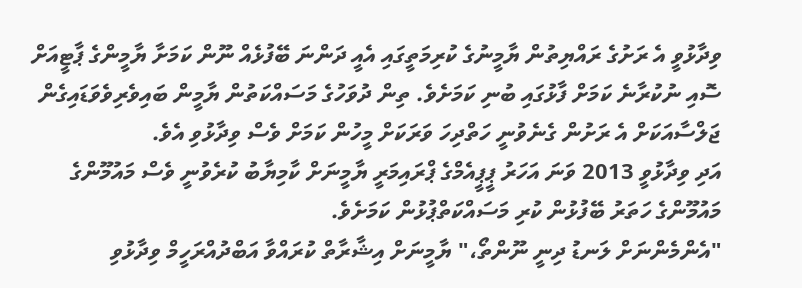ވިދާޅުވީ އެ ރަށުގެ ރައްޔިތުން ޔާމީނުގެ ކުރިމަތީގައި އެއީ ދަންނަ ބޭފުޅެއް ނޫން ކަމަށާ ޔާމީންގެ ޕާޓީއަށް ސޮއި ނުކުރާނެ ކަމަށް ފާޅުގައި ބުނި ކަމަށެވެ. ތިން ދުވަހުގެ މަސައްކަތުން ޔާމީން ބައިވެރިވެވަޑައިގެން ޖަލްސާއަކަށް އެ ރަށުން ގެނެވުނީ ހަތްދިހަ ވަރަކަށް މީހުން ކަމަށް ވެސް ވިދާޅުވި އެވެ.
އަދި ވިދާޅުވީ 2013 ވަނަ އަހަރު ޕީޕީއެމްގެ ޕްރައިމަރީ ޔާމީނަށް ކާމިޔާބު ކުރެވުނީ ވެސް މައުމޫންގެ މައުމޫންގެ ހަތަރު ބޭފުޅުން ކުރި މަސައްކަތްޕުޅުން ކަމަށެވެ.
"އެންމެންނަށް ލަނޑު ދިނީ ނޫންތޯ،" ޔާމީނަށް އިޝާރާތް ކުރައްވާ އަބްދުއްރަހީމް ވިދާޅުވި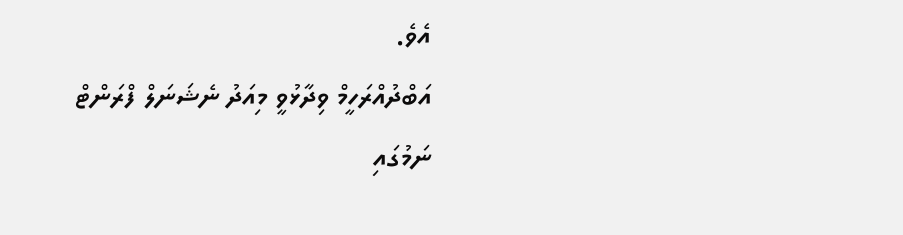އެވެ.
އަބްދުއްރަހީމް ވިދާޅުވީ މިއަދު ނެޝަނަލް ފްރަންޓް ނަމުގައި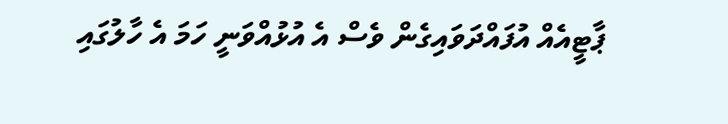ޕާޓީއެއް އުފައްދަވައިގެން ވެސް އެ އުޅުއްވަނީ ހަމަ އެ ހާލުގައި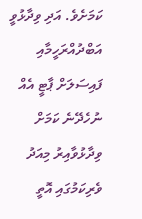ކަމަށެވެ. އަދި ވިދާޅުވީ އަބްދުއްރަހީމާއި ފައިސަލަށް ޕާޓީ އެއް ނުހެދޭނެ ކަމަށް ވިދާޅުވާއިރު މިއަދު ވެރިކަމުގައި އޮތީ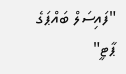"ފައިސަލް ބައްޕަގެ ޕާޓީ"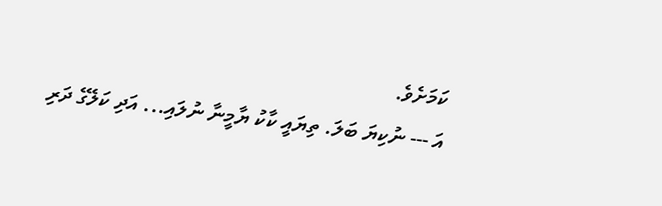ކަމަށެވެ.
އަ --- ނުކިޔަ ބަލަ. ތިޔައީ ކާކު ޔާމީނާ ނުލައި... އަދި ކަލޭގެ ދަރި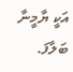އަކީ ޔާމީނާ ބަލާފަ.